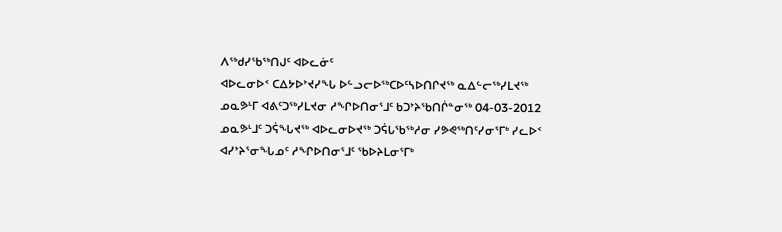ᐱᖅᑯᓯᖃᖅᑎᒍᑦ ᐊᐅᓚᓃᑦ
ᐊᐅᓚᓂᐅᑉ ᑕᐃᔭᐅᔾᔪᓯᖓ ᐅᓪᓗᓕᐅᖅᑕᐅᑦᓴᐅᑎᒋᔪᖅ ᓇᐃᓪᓕᖅᓯᒪᔪᖅ
ᓄᓇᕗᒻᒥ ᐊᕕᑦᑐᖅᓯᒪᔪᓂ ᓱᖏᐅᑎᓂᕐᒧᑦ ᑲᑐᔾᔨᖃᑎᒌᓐᓂᖅ 04-03-2012
ᓄᓇᕗᒻᒧᑦ ᑐᕌᖓᔪᖅ ᐊᐅᓚᓂᐅᔪᖅ ᑐᕌᒐᖃᖅᓱᓂ ᓯᕗᕙᖅᑎᑦᓯᓂᕐᒥᒃ ᓯᓚᐅᑉ ᐊᓯᔾᔨᕐᓂᖓᓄᑦ ᓱᖏᐅᑎᓂᕐᒧᑦ ᖃᐅᔨᒪᓂᕐᒥᒃ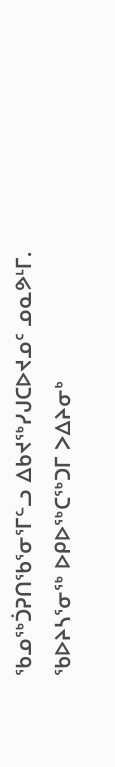ᖃᓄᖅᑑᕈᑎᖃᕐᓂᕐᒥᓪᓗ ᐃᑲᔪᖅᓯᒍᑕᐅᔪᓄᑦ ᓄᓇᕗᒻᒥ.
ᖃᐅᔨᓴᕐᓂᖅ ᐅᑭᐅᖅᑕᖅᑐᒥ ᐳᐃᔨᓂᒃ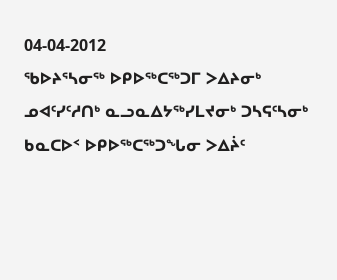04-04-2012
ᖃᐅᔨᕐᓴᓂᖅ ᐅᑭᐅᖅᑕᖅᑐᒥ ᐳᐃᔨᓂᒃ ᓄᐊᑦᓯᑦᓱᑎᒃ ᓇᓗᓇᐃᔭᖅᓯᒪᔪᓂᒃ ᑐᓴᕋᑦᓴᓂᒃ ᑲᓇᑕᐅᑉ ᐅᑭᐅᖅᑕᖅᑐᖓᓂ ᐳᐃᔩᑦ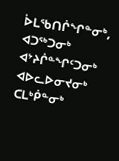ᐆᒪᖃᑎᒌᖏᓐᓂᒃ, ᐊᑐᖅᑐᓂᒃ ᐊᔾᔨᒌᓐᖏᑦᑐᓂᒃ ᐊᐅᓚᐅᓂᔪᓂᒃ ᑕᒪᒃᑮᓐᓂᒃ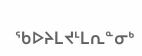ᖃᐅᔨᒪᔪᒻᒪᕆᓐᓂᒃ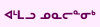ᐊᒻᒪᓗ ᓄᓇᓕᓐᓂᒃ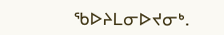ᖃᐅᔨᒪᓂᐅᔪᓂᒃ.